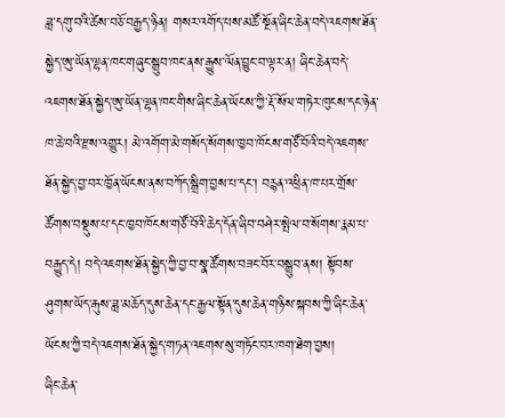ཟླ་དགུ་བའི་ཚེས་བཅོ་བརྒྱད་ཉིན། གསར་འགོད་པས་མཚོ་སྔོན་ཞིང་ཆེན་བདེ་འཇགས་ཐོན་སྐྱེད་ཨུ་ཡོན་ལྷན་ཁང་གཞུང་སྒྲུབ་ཁང་ནས་རྒྱུས་ལོན་བྱུང་བ་ལྟར་ན། ཞིང་ཆེན་བདེ་འཇགས་ཐོན་སྐྱེད་ཨུ་ཡོན་ལྷན་ཁང་གིས་ཞིང་ཆེན་ཡོངས་ཀྱི་རྡོ་སོལ་གཏེར་ཁུངས་དང་ཉེན་ཁ་ཆེ་བའི་རྫས་འགྱུར། མེ་འགོག་མེ་གསོད་སོགས་ཁྱབ་ཁོངས་གཙོ་བོའི་བདེ་འཇགས་ཐོན་སྐྱེད་བྱ་བར་ཁྱོན་ཡོངས་ནས་བཀོད་སྒྲིག་བྱས་པ་དང་། བརྙན་འཕྲིན་ཁ་པར་གྲོས་ཚོགས་བསྡུས་པ་དང་ཁྱབ་ཁོངས་གཙོ་བོའི་ཆེད་དོན་ཞིབ་བཤེར་སྤེལ་བ་སོགས་རྣམ་པ་བརྒྱུད་དེ། བདེ་འཇགས་ཐོན་སྐྱེད་ཀྱི་བྱ་བ་སྣ་ཚོགས་བཟང་བོར་བསྒྲུབ་ནས། སྟོབས་ཤུགས་ཡོད་རྒུས་ཟླ་མཆོད་དུས་ཆེན་དང་རྒྱལ་སྟོན་དུས་ཆེན་གཉིས་སྐབས་ཀྱི་ཞིང་ཆེན་ཡོངས་ཀྱི་བདེ་འཇགས་ཐོན་སྐྱེད་གཏན་འཇགས་སུ་གཏོང་བར་ཁག་ཐེག་བྱས།
ཞིང་ཆེན་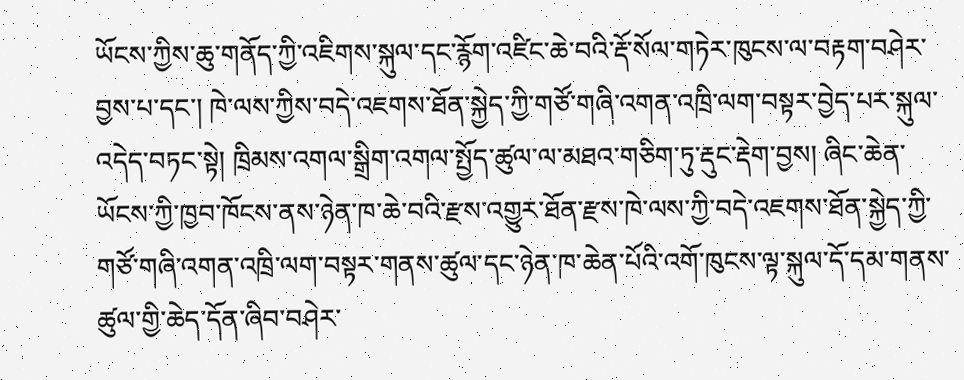ཡོངས་ཀྱིས་ཆུ་གནོད་ཀྱི་འཇིགས་སྐུལ་དང་རྙོག་འཛིང་ཆེ་བའི་རྡོ་སོལ་གཏེར་ཁུངས་ལ་བརྟག་བཤེར་བྱས་པ་དང་། ཁེ་ལས་ཀྱིས་བདེ་འཇགས་ཐོན་སྐྱེད་ཀྱི་གཙོ་གཞི་འགན་འཁྲི་ལག་བསྟར་བྱེད་པར་སྐུལ་འདེད་བཏང་སྟེ། ཁྲིམས་འགལ་སྒྲིག་འགལ་སྤྱོད་ཚུལ་ལ་མཐའ་གཅིག་ཏུ་རྡུང་རྡེག་བྱས། ཞིང་ཆེན་ཡོངས་ཀྱི་ཁྱབ་ཁོངས་ནས་ཉེན་ཁ་ཆེ་བའི་རྫས་འགྱུར་ཐོན་རྫས་ཁེ་ལས་ཀྱི་བདེ་འཇགས་ཐོན་སྐྱེད་ཀྱི་གཙོ་གཞི་འགན་འཁྲི་ལག་བསྟར་གནས་ཚུལ་དང་ཉེན་ཁ་ཆེན་པོའི་འགོ་ཁུངས་ལྟ་སྐུལ་དོ་དམ་གནས་ཚུལ་གྱི་ཆེད་དོན་ཞིབ་བཤེར་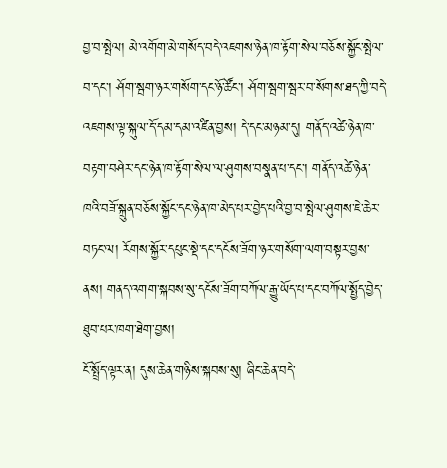བྱ་བ་སྤེལ། མེ་འགོག་མེ་གསོད་བདེ་འཇགས་ཉེན་ཁ་རྟོག་སེལ་བཅོས་སྐྱོང་སྤེལ་བ་དང་། ཤོག་སྦག་ཉར་གསོག་དང་ཉོ་ཚོང་། ཤོག་སྦག་སྦར་བ་སོགས་ཐད་ཀྱི་བདེ་འཇགས་ལྟ་སྐུལ་དོ་དམ་དམ་འཛིན་བྱས། དེ་དང་མཉམ་དུ། གནོད་འཚེ་ཉེན་ཁ་བརྟག་བཤེར་དང་ཉེན་ཁ་རྟོག་སེལ་ལ་ཤུགས་བསྣན་པ་དང་། གནོད་འཚེ་ཉེན་ཁའི་བཟོ་སྐྲུན་བཅོས་སྐྱོང་དང་ཉེན་ཁ་མེད་པར་བྱེད་པའི་བྱ་བ་སྤེལ་ཤུགས་ཇེ་ཆེར་བཏང་ལ། རོགས་སྐྱོར་དཔུང་སྡེ་དང་དངོས་ཟོག་ཉར་གསོག་ལག་བསྟར་བྱས་ནས། གནད་འགག་སྐབས་སུ་དངོས་ཟོག་བཀོལ་རྒྱུ་ཡོད་པ་དང་བཀོལ་སྤྱོད་བྱེད་ཐུབ་པར་ཁག་ཐེག་བྱས།
ངོ་སྤྲོད་ལྟར་ན། དུས་ཆེན་གཉིས་སྐབས་སུ། ཞིང་ཆེན་བདེ་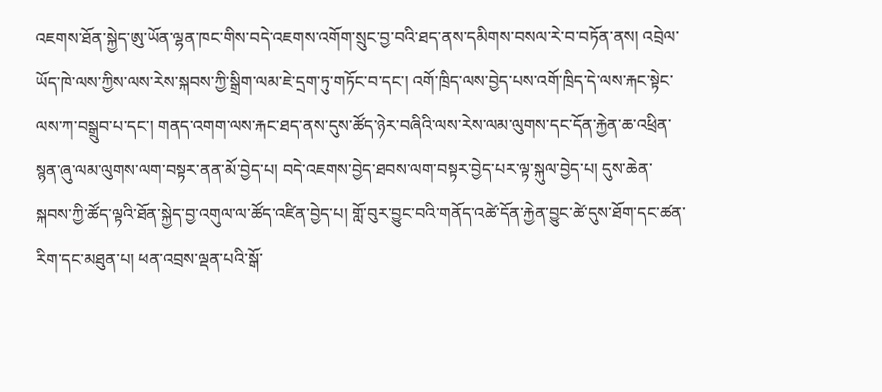འཇགས་ཐོན་སྐྱེད་ཨུ་ཡོན་ལྷན་ཁང་གིས་བདེ་འཇགས་འགོག་སྲུང་བྱ་བའི་ཐད་ནས་དམིགས་བསལ་རེ་བ་བཏོན་ནས། འབྲེལ་ཡོད་ཁེ་ལས་ཀྱིས་ལས་རེས་སྐབས་ཀྱི་སྒྲིག་ལམ་ཇེ་དྲག་ཏུ་གཏོང་བ་དང་། འགོ་ཁྲིད་ལས་བྱེད་པས་འགོ་ཁྲིད་དེ་ལས་རྐང་སྟེང་ལས་ཀ་བསྒྲུབ་པ་དང་། གནད་འགག་ལས་རྐང་ཐད་ནས་དུས་ཚོད་ཉེར་བཞིའི་ལས་རེས་ལམ་ལུགས་དང་དོན་རྐྱེན་ཆ་འཕྲིན་སྙན་ཞུ་ལམ་ལུགས་ལག་བསྟར་ནན་མོ་བྱེད་པ། བདེ་འཇགས་བྱེད་ཐབས་ལག་བསྟར་བྱེད་པར་ལྟ་སྐུལ་བྱེད་པ། དུས་ཆེན་སྐབས་ཀྱི་ཚོད་ལྟའི་ཐོན་སྐྱེད་བྱ་འགུལ་ལ་ཚོད་འཛིན་བྱེད་པ། གློ་བུར་བྱུང་བའི་གནོད་འཚེ་དོན་རྐྱེན་བྱུང་ཚེ་དུས་ཐོག་དང་ཚན་རིག་དང་མཐུན་པ། ཕན་འབྲས་ལྡན་པའི་སྒོ་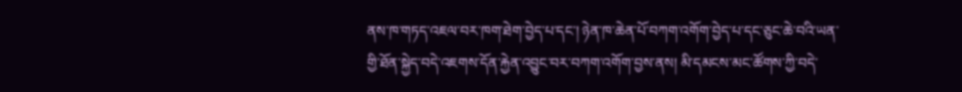ནས་ཁ་གཏད་འཇལ་བར་ཁག་ཐེག་བྱེད་པ་དང་། ཉེན་ཁ་ཆེན་པོ་བཀག་འགོག་བྱེད་པ་དང་ཅུང་ཆེ་བའི་ཡན་གྱི་ཐོན་སྐྱེད་བདེ་འཇགས་དོན་རྐྱེན་འབྱུང་བར་བཀག་འགོག་བྱས་ནས། མི་དམངས་མང་ཚོགས་ཀྱི་བདེ་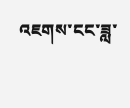འཇགས་ངང་ཟླ་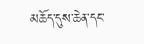མཆོད་དུས་ཆེན་དང་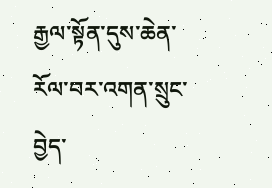རྒྱལ་སྟོན་དུས་ཆེན་རོལ་བར་འགན་སྲུང་བྱེད་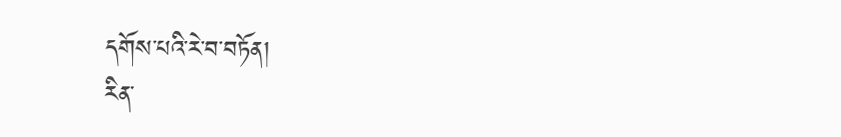དགོས་པའི་རེ་བ་བཏོན།
རིན་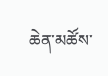ཆེན་མཚོས་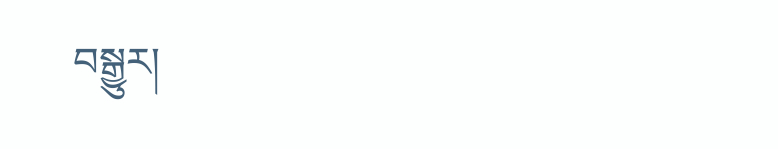བསྒྱུར།